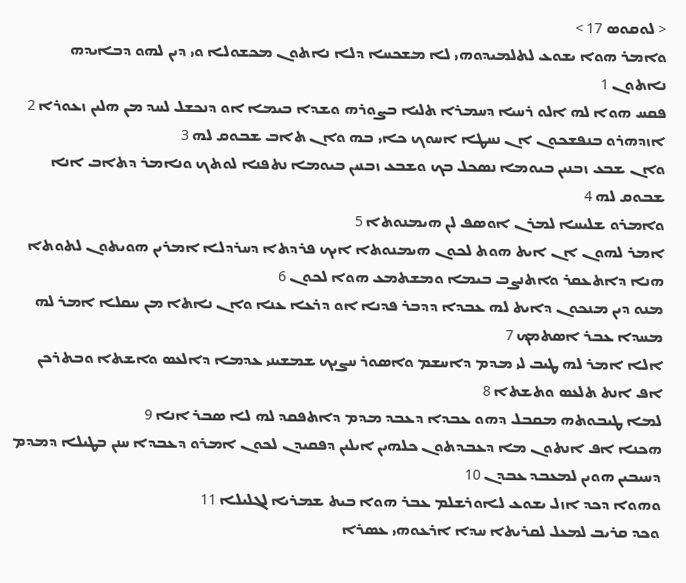< ܠܘܩܘܣ 17 >
ܘܐܡܪ ܗܘܐ ܝܫܘܥ ܠܬܠܡܝܕܘܗܝ ܠܐ ܡܫܟܚܐ ܕܠܐ ܢܐܬܘܢ ܡܟܫܘܠܐ ܘܝ ܕܝܢ ܠܗܘ ܕܒܐܝܕܗ ܢܐܬܘܢ 1
ܦܩܚ ܗܘܐ ܠܗ ܐܠܘ ܪܚܝܐ ܕܚܡܪܐ ܬܠܝܐ ܒܨܘܪܗ ܘܫܕܐ ܒܝܡܐ ܐܘ ܕܢܟܫܠ ܠܚܕ ܡܢ ܗܠܝܢ ܙܥܘܪܐ 2
ܐܙܕܗܪܘ ܒܢܦܫܟܘܢ ܐܢ ܢܚܛܐ ܐܚܘܟ ܟܐܝ ܒܗ ܘܐܢ ܬܐܒ ܫܒܘܩ ܠܗ 3
ܘܐܢ ܫܒܥ ܙܒܢܝܢ ܒܝܘܡܐ ܢܤܟܠ ܒܟ ܘܫܒܥ ܙܒܢܝܢ ܒܝܘܡܐ ܢܬܦܢܐ ܠܘܬܟ ܘܢܐܡܪ ܕܬܐܒ ܐܢܐ ܫܒܘܩ ܠܗ 4
ܘܐܡܪܘ ܫܠܝܚܐ ܠܡܪܢ ܐܘܤܦ ܠܢ ܗܝܡܢܘܬܐ 5
ܐܡܪ ܠܗܘܢ ܐܢ ܐܝܬ ܗܘܬ ܠܟܘܢ ܗܝܡܢܘܬܐ ܐܝܟ ܦܪܕܬܐ ܕܚܪܕܠܐ ܐܡܪܝܢ ܗܘܝܬܘܢ ܠܬܘܬܐ ܗܢܐ ܕܐܬܥܩܪ ܘܐܬܢܨܒ ܒܝܡܐ ܘܡܫܬܡܥ ܗܘܐ ܠܟܘܢ 6
ܡܢܘ ܕܝܢ ܡܢܟܘܢ ܕܐܝܬ ܠܗ ܥܒܕܐ ܕܕܒܪ ܦܕܢܐ ܐܘ ܕܪܥܐ ܥܢܐ ܘܐܢ ܢܐܬܐ ܡܢ ܚܩܠܐ ܐܡܪ ܠܗ ܡܚܕܐ ܥܒܪ ܐܤܬܡܟ 7
ܐܠܐ ܐܡܪ ܠܗ ܛܝܒ ܠܝ ܡܕܡ ܕܐܚܫܡ ܘܐܤܘܪ ܚܨܝܟ ܫܡܫܝܢܝ ܥܕܡܐ ܕܐܠܥܤ ܘܐܫܬܐ ܘܒܬܪܟܢ ܐܦ ܐܢܬ ܬܠܥܤ ܘܬܫܬܐ 8
ܠܡܐ ܛܝܒܘܬܗ ܡܩܒܠ ܕܗܘ ܥܒܕܐ ܕܥܒܕ ܡܕܡ ܕܐܬܦܩܕ ܠܗ ܠܐ ܤܒܪ ܐܢܐ 9
ܗܟܢܐ ܐܦ ܐܢܬܘܢ ܡܐ ܕܥܒܕܬܘܢ ܟܠܗܝܢ ܐܝܠܝܢ ܕܦܩܝܕܢ ܠܟܘܢ ܐܡܪܘ ܕܥܒܕܐ ܚܢܢ ܒܛܝܠܐ ܕܡܕܡ ܕܚܝܒܝܢ ܗܘܝܢ ܠܡܥܒܕ ܥܒܕܢ 10
ܘܗܘܐ ܕܟܕ ܐܙܠ ܝܫܘܥ ܠܐܘܪܫܠܡ ܥܒܪ ܗܘܐ ܒܝܬ ܫܡܪܝܐ ܠܓܠܝܠܐ 11
ܘܟܕ ܩܪܝܒ ܠܡܥܠ ܠܩܪܝܬܐ ܚܕܐ ܐܪܥܘܗܝ ܥܤܪܐ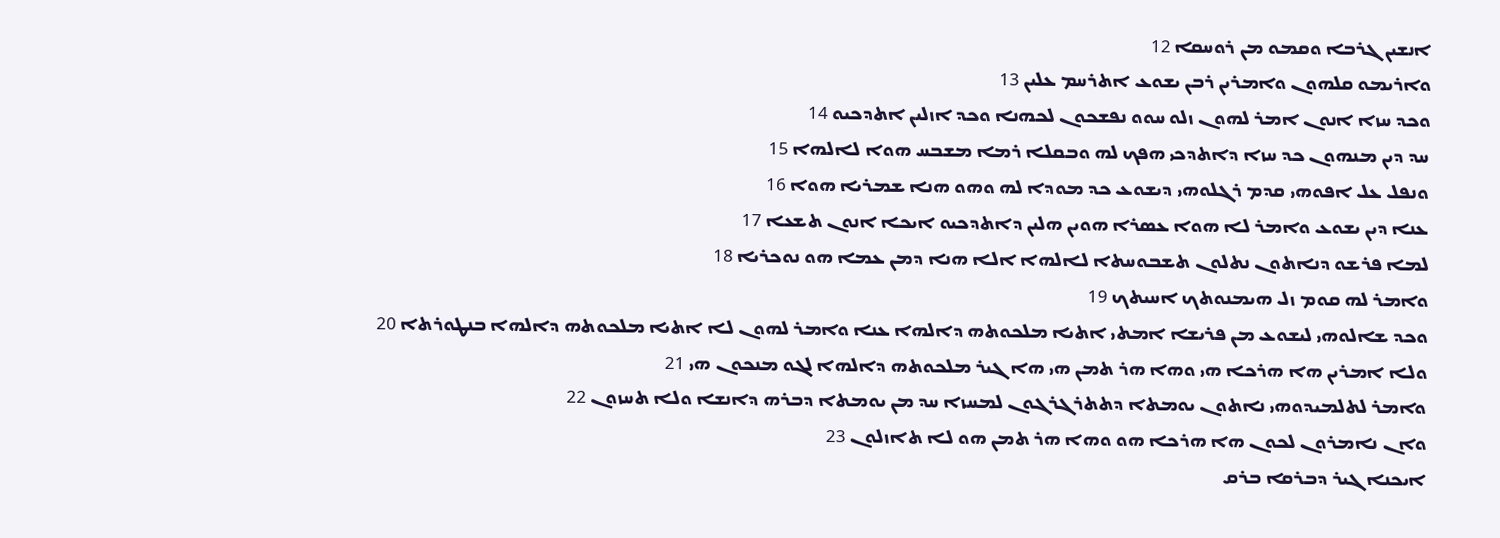ܐܢܫܝܢ ܓܪܒܐ ܘܩܡܘ ܡܢ ܪܘܚܩܐ 12
ܘܐܪܝܡܘ ܩܠܗܘܢ ܘܐܡܪܝܢ ܪܒܢ ܝܫܘܥ ܐܬܪܚܡ ܥܠܝܢ 13
ܘܟܕ ܚܙܐ ܐܢܘܢ ܐܡܪ ܠܗܘܢ ܙܠܘ ܚܘܘ ܢܦܫܟܘܢ ܠܟܗܢܐ ܘܟܕ ܐܙܠܝܢ ܐܬܕܟܝܘ 14
ܚܕ ܕܝܢ ܡܢܗܘܢ ܟܕ ܚܙܐ ܕܐܬܕܟܝ ܗܦܟ ܠܗ ܘܒܩܠܐ ܪܡܐ ܡܫܒܚ ܗܘܐ ܠܐܠܗܐ 15
ܘܢܦܠ ܥܠ ܐܦܘܗܝ ܩܕܡ ܪܓܠܘܗܝ ܕܝܫܘܥ ܟܕ ܡܘܕܐ ܠܗ ܘܗܘ ܗܢܐ ܫܡܪܝܐ ܗܘܐ 16
ܥܢܐ ܕܝܢ ܝܫܘܥ ܘܐܡܪ ܠܐ ܗܘܐ ܥܤܪܐ ܗܘܝܢ ܗܠܝܢ ܕܐܬܕܟܝܘ ܐܝܟܐ ܐܢܘܢ ܬܫܥܐ 17
ܠܡܐ ܦܪܫܘ ܕܢܐܬܘܢ ܢܬܠܘܢ ܬܫܒܘܚܬܐ ܠܐܠܗܐ ܐܠܐ ܗܢܐ ܕܡܢ ܥܡܐ ܗܘ ܢܘܟܪܝܐ 18
ܘܐܡܪ ܠܗ ܩܘܡ ܙܠ ܗܝܡܢܘܬܟ ܐܚܝܬܟ 19
ܘܟܕ ܫܐܠܘܗܝ ܠܝܫܘܥ ܡܢ ܦܪܝܫܐ ܐܡܬܝ ܐܬܝܐ ܡܠܟܘܬܗ ܕܐܠܗܐ ܥܢܐ ܘܐܡܪ ܠܗܘܢ ܠܐ ܐܬܝܐ ܡܠܟܘܬܗ ܕܐܠܗܐ ܒܢܛܘܪܬܐ 20
ܘܠܐ ܐܡܪܝܢ ܗܐ ܗܪܟܐ ܗܝ ܘܗܐ ܗܪ ܬܡܢ ܗܝ ܗܐ ܓܝܪ ܡܠܟܘܬܗ ܕܐܠܗܐ ܠܓܘ ܡܢܟܘܢ ܗܝ 21
ܘܐܡܪ ܠܬܠܡܝܕܘܗܝ ܢܐܬܘܢ ܝܘܡܬܐ ܕܬܬܪܓܪܓܘܢ ܠܡܚܙܐ ܚܕ ܡܢ ܝܘܡܬܐ ܕܒܪܗ ܕܐܢܫܐ ܘܠܐ ܬܚܙܘܢ 22
ܘܐܢ ܢܐܡܪܘܢ ܠܟܘܢ ܗܐ ܗܪܟܐ ܗܘ ܘܗܐ ܗܪ ܬܡܢ ܗܘ ܠܐ ܬܐܙܠܘܢ 23
ܐܝܟܢܐ ܓܝܪ ܕܒܪܩܐ ܒܪܩ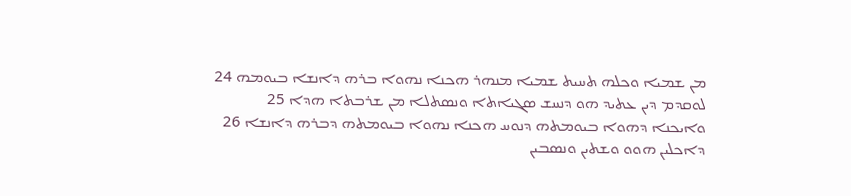ܡܢ ܫܡܝܐ ܘܟܠܗ ܬܚܝܬ ܫܡܝܐ ܡܢܗܪ ܗܟܢܐ ܢܗܘܐ ܒܪܗ ܕܐܢܫܐ ܒܝܘܡܗ 24
ܠܘܩܕܡ ܕܝܢ ܥܬܝܕ ܗܘ ܕܢܚܫ ܤܓܝܐܬܐ ܘܢܤܬܠܐ ܡܢ ܫܪܒܬܐ ܗܕܐ 25
ܘܐܝܟܢܐ ܕܗܘܐ ܒܝܘܡܬܗ ܕܢܘܚ ܗܟܢܐ ܢܗܘܐ ܒܝܘܡܬܗ ܕܒܪܗ ܕܐܢܫܐ 26
ܕܐܟܠܝܢ ܗܘܘ ܘܫܬܝܢ ܘܢܤܒܝܢ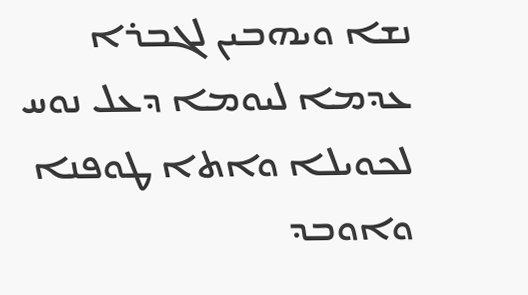ܢܫܐ ܘܝܗܒܝܢ ܠܓܒܪܐ ܥܕܡܐ ܠܝܘܡܐ ܕܥܠ ܢܘܚ ܠܟܘܝܠܐ ܘܐܬܐ ܛܘܦܢܐ ܘܐܘܒܕ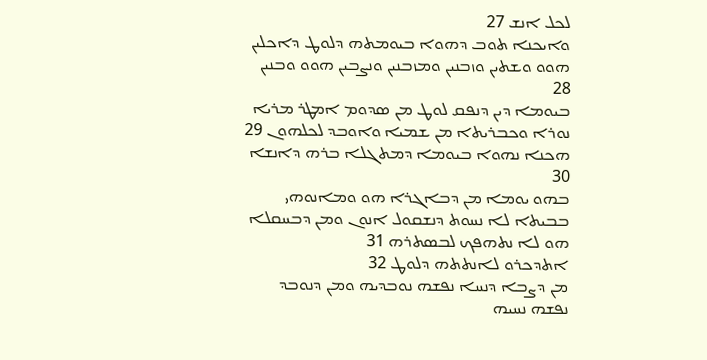ܠܟܠ ܐܢܫ 27
ܘܐܝܟܢܐ ܬܘܒ ܕܗܘܐ ܒܝܘܡܬܗ ܕܠܘܛ ܕܐܟܠܝܢ ܗܘܘ ܘܫܬܝܢ ܘܙܒܢܝܢ ܘܡܙܒܢܝܢ ܘܢܨܒܝܢ ܗܘܘ ܘܒܢܝܢ 28
ܒܝܘܡܐ ܕܝܢ ܕܢܦܩ ܠܘܛ ܡܢ ܤܕܘܡ ܐܡܛܪ ܡܪܝܐ ܢܘܪܐ ܘܟܒܪܝܬܐ ܡܢ ܫܡܝܐ ܘܐܘܒܕ ܠܟܠܗܘܢ 29
ܗܟܢܐ ܢܗܘܐ ܒܝܘܡܐ ܕܡܬܓܠܐ ܒܪܗ ܕܐܢܫܐ 30
ܒܗܘ ܝܘܡܐ ܡܢ ܕܒܐܓܪܐ ܗܘ ܘܡܐܢܘܗܝ ܒܒܝܬܐ ܠܐ ܢܚܘܬ ܕܢܫܩܘܠ ܐܢܘܢ ܘܡܢ ܕܒܚܩܠܐ ܗܘ ܠܐ ܢܬܗܦܟ ܠܒܤܬܪܗ 31
ܐܬܕܟܪܘ ܠܐܢܬܬܗ ܕܠܘܛ 32
ܡܢ ܕܨܒܐ ܕܢܚܐ ܢܦܫܗ ܢܘܒܕܝܗ ܘܡܢ ܕܢܘܒܕ ܢܦܫܗ ܢܚܝܗ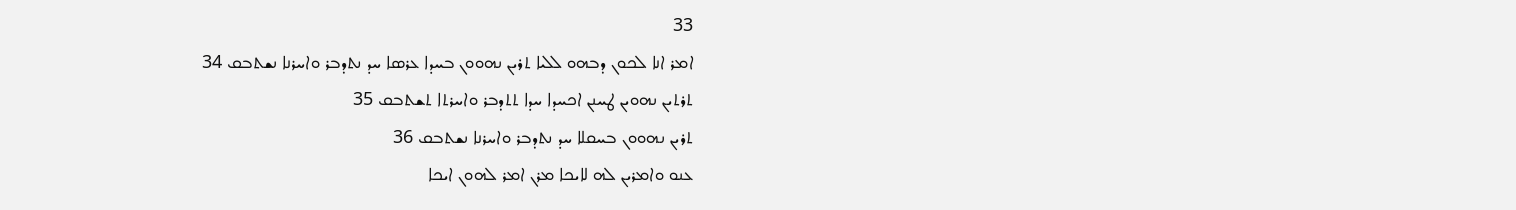33
ܐܡܪ ܐܢܐ ܠܟܘܢ ܕܒܗܘ ܠܠܝܐ ܬܪܝܢ ܢܗܘܘܢ ܒܚܕܐ ܥܪܤܐ ܚܕ ܢܬܕܒܪ ܘܐܚܪܢܐ ܢܫܬܒܩ 34
ܬܪܬܝܢ ܢܗܘܝܢ ܛܚܢܢ ܐܟܚܕܐ ܚܕܐ ܬܬܕܒܪ ܘܐܚܪܬܐ ܬܫܬܒܩ 35
ܬܪܝܢ ܢܗܘܘܢ ܒܚܩܠܐ ܚܕ ܢܬܕܒܪ ܘܐܚܪܢܐ ܢܫܬܒܩ 36
ܥܢܘ ܘܐܡܪܝܢ ܠܗ ܠܐܝܟܐ ܡܪܢ ܐܡܪ ܠܗܘܢ ܐܝܟܐ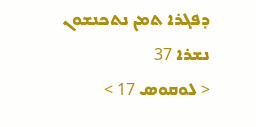ܕܦܓܪܐ ܬܡܢ ܢܬܟܢܫܘܢ ܢܫܪܐ 37
< ܠܘܩܘܣ 17 >